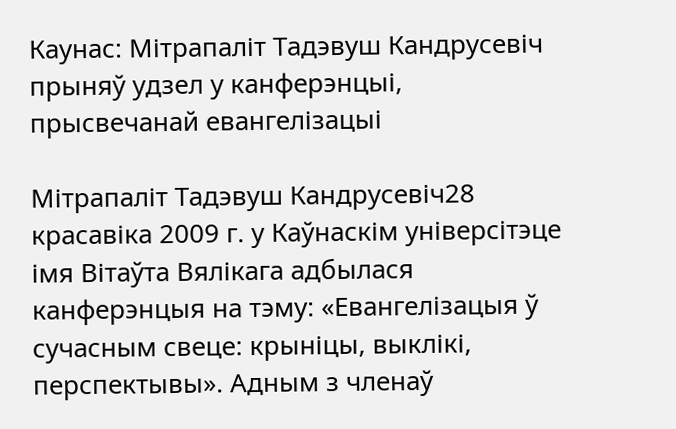Каунас: Мітрапаліт Тадэвуш Кандрусевіч прыняў удзел у канферэнцыі, прысвечанай евангелізацыі

Мітрапаліт Тадэвуш Кандрусевіч28 красавіка 2009 г. у Каўнаскім універсітэце імя Вітаўта Вялікага адбылася канферэнцыя на тэму: «Евангелізацыя ў сучасным свеце: крыніцы, выклікі, перспектывы». Адным з членаў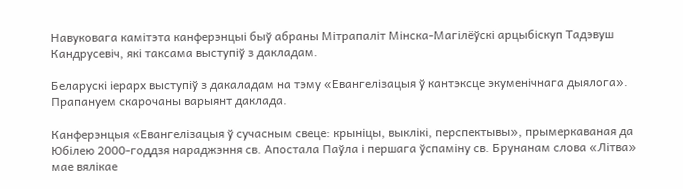Навуковага камітэта канферэнцыі быў абраны Мітрапаліт Мінска-Магілёўскі арцыбіскуп Тадэвуш Кандрусевіч, які таксама выступіў з дакладам.

Беларускі іерарх выступіў з дакаладам на тэму «Евангелізацыя ў кантэксце экуменічнага дыялога». Прапануем скарочаны варыянт даклада.

Канферэнцыя «Евангелізацыя ў сучасным свеце: крыніцы, выклікі, перспектывы», прымеркаваная да Юбілею 2000-годдзя нараджэння св. Апостала Паўла і першага ўспаміну св. Брунанам слова «Літва» мае вялікае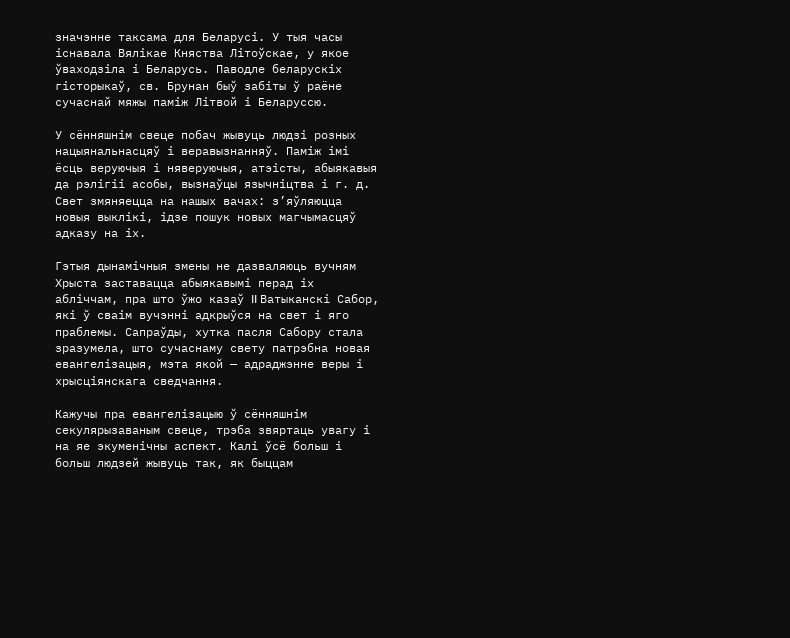значэнне таксама для Беларусі. У тыя часы існавала Вялікае Княства Літоўскае, у якое ўваходзіла і Беларусь. Паводле беларускіх гісторыкаў, св. Брунан быў забіты ў раёне сучаснай мяжы паміж Літвой і Беларуссю.

У сённяшнім свеце побач жывуць людзі розных нацыянальнасцяў і веравызнанняў. Паміж імі ёсць веруючыя і няверуючыя, атэісты, абыякавыя да рэлігіі асобы, вызнаўцы язычніцтва і г. д. Свет змяняецца на нашых вачах: з’яўляюцца новыя выклікі, ідзе пошук новых магчымасцяў адказу на іх.

Гэтыя дынамічныя змены не дазваляюць вучням Хрыста заставацца абыякавымі перад іх абліччам, пра што ўжо казаў II Ватыканскі Сабор, які ў сваім вучэнні адкрыўся на свет і яго праблемы. Сапраўды, хутка пасля Сабору стала зразумела, што сучаснаму свету патрэбна новая евангелізацыя, мэта якой — адраджэнне веры і хрысціянскага сведчання.

Кажучы пра евангелізацыю ў сённяшнім секулярызаваным свеце, трэба звяртаць увагу і на яе экуменічны аспект. Калі ўсё больш і больш людзей жывуць так, як быццам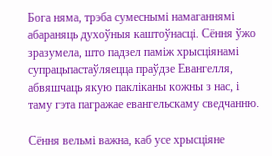Бога няма, трэба сумеснымі намаганнямі абараняць духоўныя каштоўнасці. Сёння ўжо зразумела, што падзел паміж хрысціянамі супрацьпастаўляецца праўдзе Евангелля, абвяшчаць якую пакліканы кожны з нас, і таму гэта пагражае евангельскаму сведчанню.

Сёння вельмі важна, каб усе хрысціяне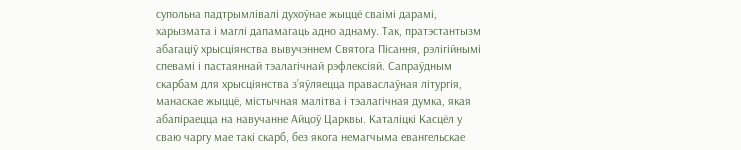супольна падтрымлівалі духоўнае жыццё сваімі дарамі, харызмата і маглі дапамагаць адно аднаму. Так, пратэстантызм абагаціў хрысціянства вывучэннем Святога Пісання, рэлігійнымі спевамі і пастаяннай тэалагічнай рэфлексіяй. Сапраўдным скарбам для хрысціянства з’яўляецца праваслаўная літургія, манаскае жыццё, містычная малітва і тэалагічная думка, якая абапіраецца на навучанне Айцоў Царквы. Каталіцкі Касцёл у сваю чаргу мае такі скарб, без якога немагчыма евангельскае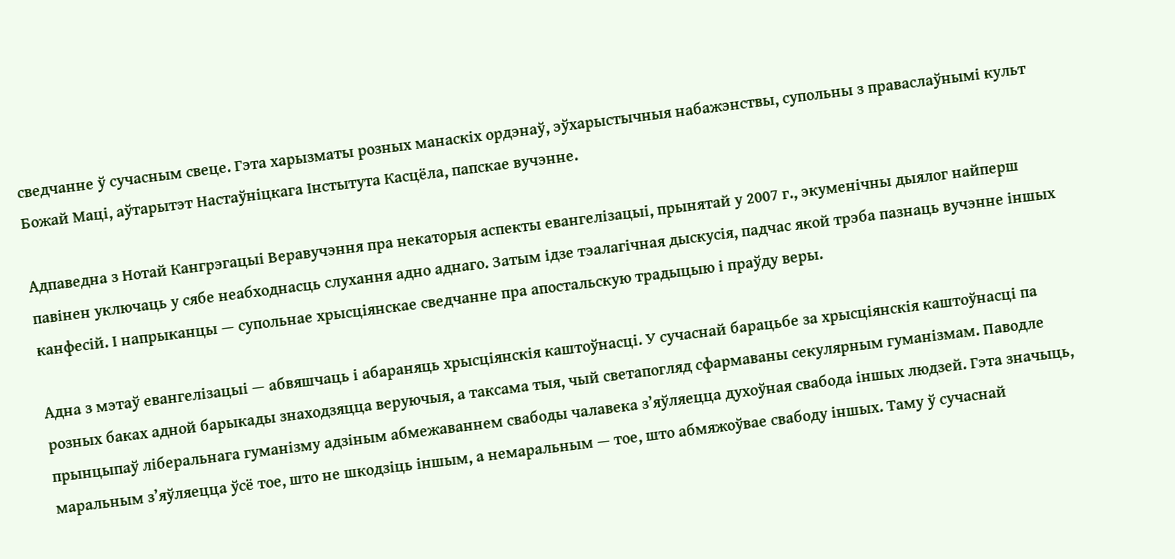сведчанне ў сучасным свеце. Гэта харызматы розных манаскіх ордэнаў, эўхарыстычныя набажэнствы, супольны з праваслаўнымі культ Божай Маці, аўтарытэт Настаўніцкага Інстытута Касцёла, папскае вучэнне.

Адпаведна з Нотай Кангрэгацыі Веравучэння пра некаторыя аспекты евангелізацыі, прынятай у 2007 г., экуменічны дыялог найперш павінен уключаць у сябе неабходнасць слухання адно аднаго. Затым ідзе тэалагічная дыскусія, падчас якой трэба пазнаць вучэнне іншых канфесій. І напрыканцы — супольнае хрысціянскае сведчанне пра апостальскую традыцыю і праўду веры.

Адна з мэтаў евангелізацыі — абвяшчаць і абараняць хрысціянскія каштоўнасці. У сучаснай барацьбе за хрысціянскія каштоўнасці па розных баках адной барыкады знаходзяцца веруючыя, а таксама тыя, чый светапогляд сфармаваны секулярным гуманізмам. Паводле прынцыпаў ліберальнага гуманізму адзіным абмежаваннем свабоды чалавека з’яўляецца духоўная свабода іншых людзей. Гэта значыць, маральным з’яўляецца ўсё тое, што не шкодзіць іншым, а немаральным — тое, што абмяжоўвае свабоду іншых. Таму ў сучаснай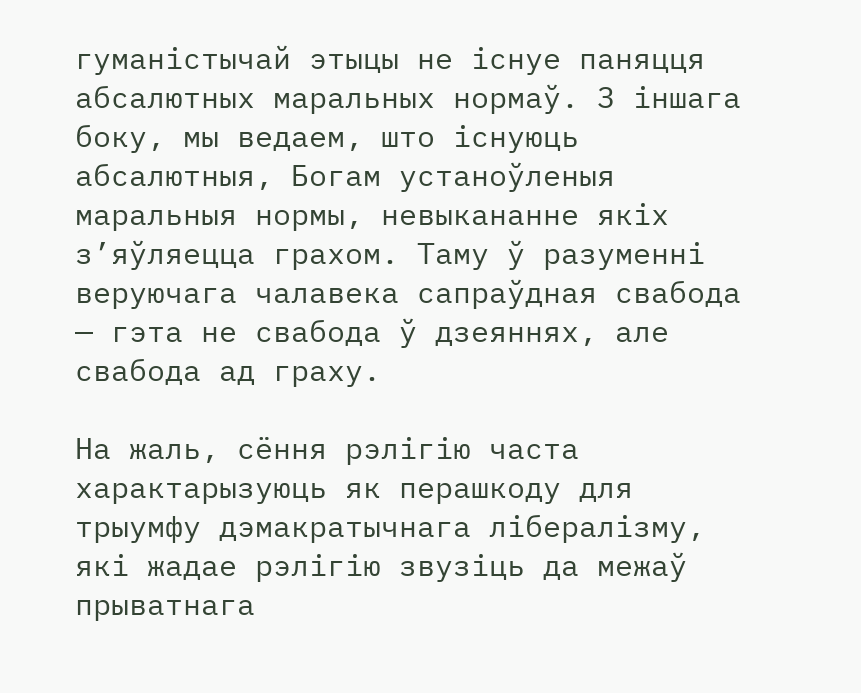гуманістычай этыцы не існуе паняцця абсалютных маральных нормаў. З іншага боку, мы ведаем, што існуюць абсалютныя, Богам устаноўленыя маральныя нормы, невыкананне якіх з’яўляецца грахом. Таму ў разуменні веруючага чалавека сапраўдная свабода — гэта не свабода ў дзеяннях, але свабода ад граху.

На жаль, сёння рэлігію часта характарызуюць як перашкоду для трыумфу дэмакратычнага лібералізму, які жадае рэлігію звузіць да межаў прыватнага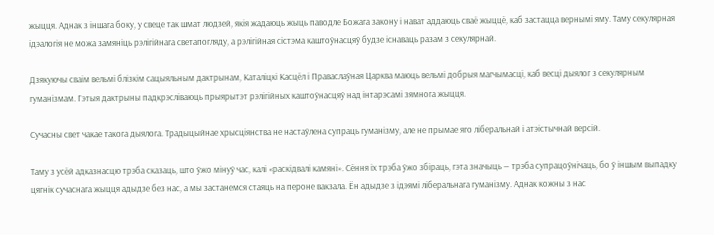жыцця. Аднак з іншага боку, у свеце так шмат людзей, якія жадаюць жыць паводле Божага закону і нават аддаюць сваё жыццё, каб застацца вернымі яму. Таму секулярная ідэалогія не можа замяніць рэлігійнага светапогляду, а рэлігійная сістэма каштоўнасцяў будзе існаваць разам з секулярнай.

Дзякуючы сваім вельмі блізкім сацыяльным дактрынам, Каталіцкі Касцёл і Праваслаўная Царква маюць вельмі добрыя магчымасці, каб весці дыялог з секулярным гуманізмам. Гэтыя дактрыны падкрэсліваюць прыярытэт рэлігійных каштоўнасцяў над інтарэсамі зямнога жыцця.

Сучасны свет чакае такога дыялога. Традыцыйнае хрысціянства не настаўлена супраць гуманізму, але не прымае яго ліберальнай і атэістычнай версій.

Таму з усёй адказнасцю трэба сказаць, што ўжо мінуў час, калі «раскідвалі камяні». Сёння іх трэба ўжо збіраць, гэта значыць — трэба супрацоўнічаць, бо ў іншым выпадку цягнік сучаснага жыцця адыдзе без нас, а мы застанемся стаяць на пероне вакзала. Ён адыдзе з ідэямі ліберальнага гуманізму. Аднак кожны з нас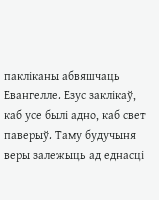пакліканы абвяшчаць Евангелле. Езус заклікаў, каб усе былі адно, каб свет паверыў. Таму будучыня веры залежыць ад еднасці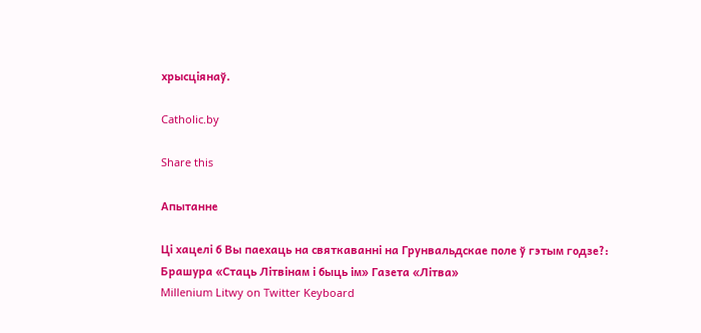хрысціянаў.

Catholic.by

Share this

Апытанне

Ці хацелі б Вы паехаць на святкаванні на Грунвальдскае поле ў гэтым годзе?:
Брашура «Стаць Літвінам і быць ім» Газета «Літва»
Millenium Litwy on Twitter Keyboard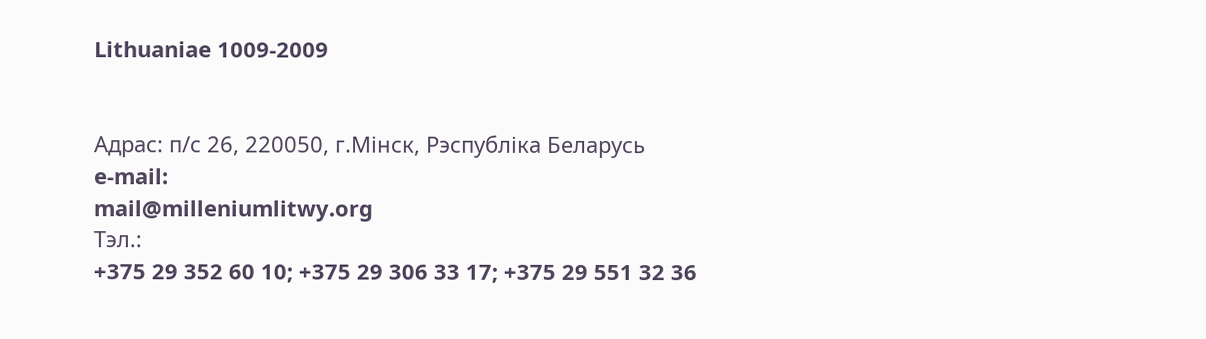Lithuaniae 1009-2009


Адрас: п/с 26, 220050, г.Мінск, Рэспубліка Беларусь
e-mail:
mail@milleniumlitwy.org
Тэл.:
+375 29 352 60 10; +375 29 306 33 17; +375 29 551 32 36